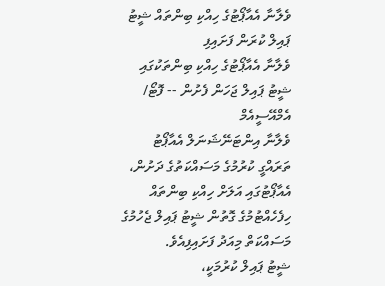ވެލާނާ އެއާޕޯޓުގެ ހިއްކި ބިންތައް ޝީޓު ޕައިލް ކުރަން ފަށައިފި
ވެލާނާ އެއާޕޯޓުގެ ހިއްކި ބިންތަކުގައި ޝީޓު ޕައިލް ޖަހަން ފެށުން -- ފޮޓޯ/ އެމްއޭސީއެމް
ވެލާނާ އިންޓަނޭޝަނަލް އެއާޕޯޓު ތަރައްގީ ކުރުމުގެ މަސައްކަތުގެ ދަށުން، އެއާޕޯޓުގައި އަލަށް ހިއްކި ބިންތައް ހިފެހެއްޓުމުގެ ގޮތުން ޝީޓު ޕައިލް ޖެހުމުގެ މަސައްކަތް މިއަދު ފަށައިފިއެވެ.
ޝީޓު ޕައިލް ކުރުމަކީ،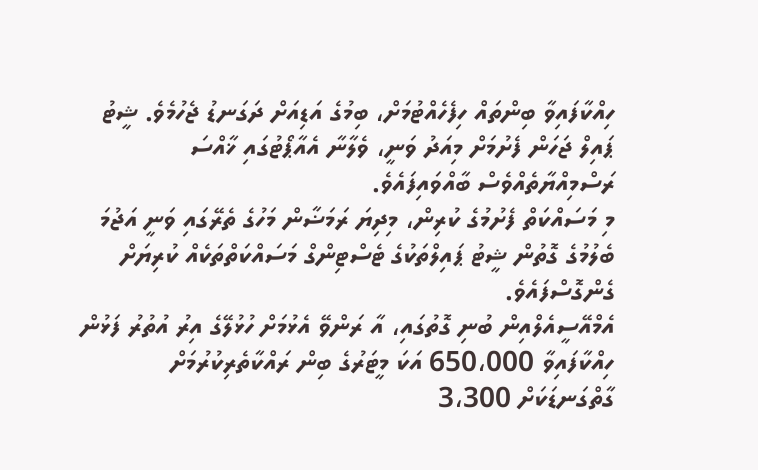ހިއްކާފައިވާ ބިންތައް ހިފެހެއްޓުމަށް، ބިމުގެ އަޑިއަށް ދަގަނޑު ޖެހުމެވެ. ޝީޓު ޕައިލް ޖަހަން ފެށުމަށް މިއަދު ވަނީ، ވެލާނާ އެއާޕޯޓުގައި ޚާއްސަ ރަސްމިއްޔާތެއްވެސް ބާއްވައިފައެވެ.
މި މަސައްކަތް ފެށުމުގެ ކުރިން، މިދިޔަ ރަމަޟާން މަހުގެ ތެރޭގައި ވަނީ އަޖުމަ ބެލުމުގެ ގޮތުން ޝީޓު ޕައިލްތަކުގެ ޓެސްޓިންގް މަސައްކަތްތަކެއް ކުރިޔަށް ގެންގޮސްފައެވެ.
އެމްއޭސީއެލްއިން ބުނި ގޮތުގައި، އާ ރަންވޭ އެޅުމަށް ހުޅުލޭގެ އިރު އުތުރު ފަޅުން ހިއްކާފައިވާ 650،000 އަކަ މީޓަރުގެ ބިން ރައްކާތެރިކުރުމަށް ގާތްގަނޑަކަށް 3،300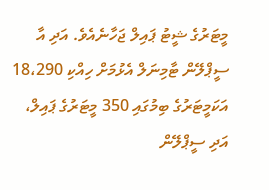މީޓަރުގެ ޝީޓު ޕައިލް ޖަހާނެއެވެ. އަދި އާ ސީޕްލޭން ޓާމިނަލް އެޅުމަށް ހިއްކި 18،290 އަކަމީޓަރުގެ ބިމުގައި 350 މީޓަރުގެ ޕައިލް، އަދި ސީޕްލޭން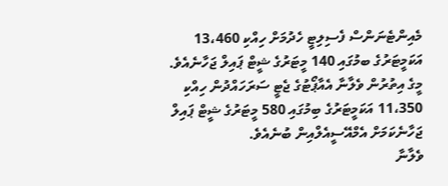މެއިންޓެނަންސް ފެސިލިޓީ ހެދުމަށް ހިއްކި 13،460 އަކަމީޓަރުގެ ބމުގައި 140 މީޓަރުގެ ޝީޓް ޕައިލް ޖަހާނެއެވެ. މީގެ އިތުރުން ވެލާނާ އެއާޕޯޓުގެ ޖެޓީ ސަރަހައްދުން ހިއްކި 11،350 އަކަމީޓަރުގެ ބިމުގައި 580 މީޓަރުގެ ޝީޓް ޕައިލް ޖަހާނެކަމަށް އެމްއޭސީއެލްއިން ބުނެއެވެ.
ވެލާނާ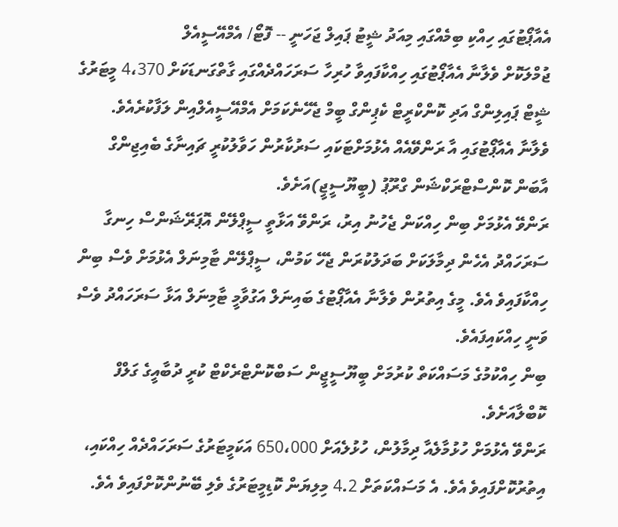އެއާޕޯޓުގައި ހިއްކި ބިމެއްގައި މިއަދު ޝީޓު ޕައިލް ޖަހަނީ -- ފޮޓޯ/ އެމްއޭސީއެލް
ޖުމްލަކޮށް ވެލާނާ އެއާޕޯޓުގައި ހިއްކާފައިވާ ހުރިހާ ސަރަހައްދެއްގައި ގާތްގަނޑަކަށް 4،370 މީޓަރުގެ ޝީޓް ޕައިލިންގް އަދި ކޮންކްރީޓް ކެޕިންގް ބީމް ޖެހޭނެކަމަށް އެމްއޭސީއެލްއިން ލަފާކުރެއެވެ.
ވެލާނާ އެއާޕޯޓުގައި އާ ރަންވޭއެއް އެޅުމަށްޓަކައި ސަރުކާރުން ހަވާލުކުރީ ޗައިނާގެ ބެއިޖިންގް އާބަން ކޮންސްޓްރަކްޝަން ގްރޫޕު (ބީޔޫސީޖީ)އަށެވެ.
ރަންވޭ އެޅުމަށް ބިން ހިއްކަން ޖެހުނު އިރު، ރަންވޭ އަޅާތީ ސީޕްލޭން އޮޕަރޭޝަންސް ހިނގާ ސަރަހައްދު އެހެން ދިމާލަކަށް ބަދަލުކުރަން ޖެހޭ ކަމުން، ސީޕްލޭން ޓާމިނަލް އެޅުމަށް ވެސް ބިން ހިއްކާފައިވެ އެވެ. މީގެ އިތުރުން ވެލާނާ އެއާޕޯޓުގެ ބައިނަލް އަގުވާމީ ޓާމިނަލް އަޅާ ސަރަހައްދު ވެސް ވަނީ ހިއްކައިފައެވެ.
ބިން ހިއްކުމުގެ މަސައްކަތް ކުރުމަށް ބީޔޫސީޖީން ސަބްކޮންޓްރެކްޓް ކުރީ ދުބާއީގެ ގަލްފް ކޮބްލާއަށެވެ.
ރަންވޭ އެޅުމަށް ހުޅުމާލެއާ ދިމާލުން، ހުޅުލެއަށް 650،000 އަކަމީޓަރުގެ ސަރަހައްދެއް ހިއްކައި، އިތުރުކޮށްފައިވެ އެވެ. އެ މަސައްކަތަށް 4.2 މިލިޔަން ކޮޑިމީޓަރުގެ ވެލި ބޭނުންކޮށްފައިވެ އެވެ.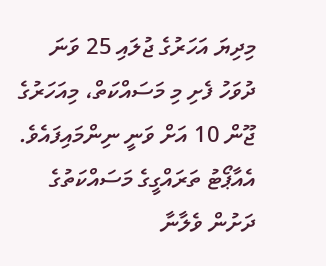މިދިޔަ އަހަރުގެ ޖުލައި 25 ވަނަ ދުވަހު ފެށި މި މަސައްކަތް، މިއަހަރުގެ ޖޫން 10 އަށް ވަނީ ނިންމައިފައެވެ.
އެއާޕޯޓު ތަރައްގީގެ މަސައްކަތުގެ ދަށުން ވެލާނާ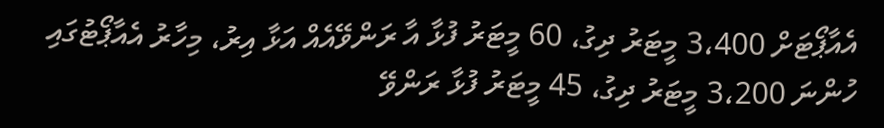އެއާޕޯޓަށް 3،400 މީޓަރު ދިގު، 60 މީޓަރު ފުޅާ އާ ރަންވޭއެއް އަޅާ އިރު، މިހާރު އެއާޕޯޓުގައި ހުންނަ 3،200 މީޓަރު ދިގު، 45 މީޓަރު ފުޅާ ރަންވޭ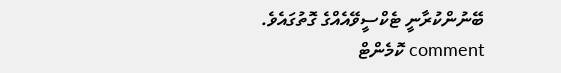ބޭނުންކުރާނީ ޓެކްސީވޭއެއްގެ ގޮތުގައެވެ.
comment ކޮމެންޓް